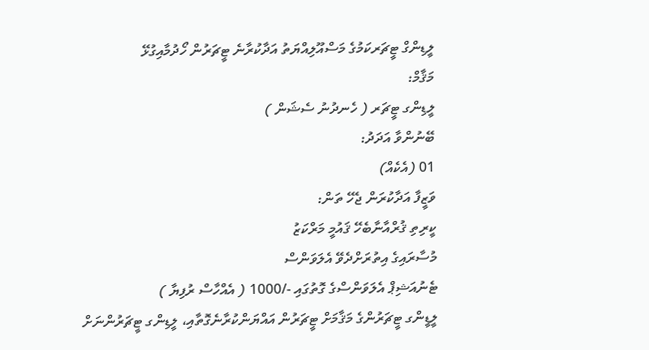ލީޑިންގް ޓީޗަރކަމުގެ މަސްއޫލިއްޔަތު އަދާކުރާނެ ޓީޗަރުން ހޯދުމާއިގުޅޭ
މަޤާމް:
ލީޑިންގ ޓީޗަރ ( ހެނދުނު ސެޝަން )
ބޭނުންވާ އަދަދު:
01 (އެކެއް)
ވަޒީފާ އަދާކުރަން ޖެހޭ ތަން:
ކީރިތި ޤުރްއާނާބެހޭ ޤައުމީ މަރްކަޒު
މުސާރައިގެ އިތުރަށްދެވޭ އެލަވަންސް
ޓެނުއަޝިޕް އެލަވަންސްގެ ގޮތުގައި -/1000 ( އެއްހާސް ރުފިޔާ )
ލީޑީންގ ޓީޗަރުންގެ މަޤާމަށް ޓީޗަރުން އައްޔަންކުރާނެގޮތާއި، ލީޑިންގ ޓީޗަރުންނަށް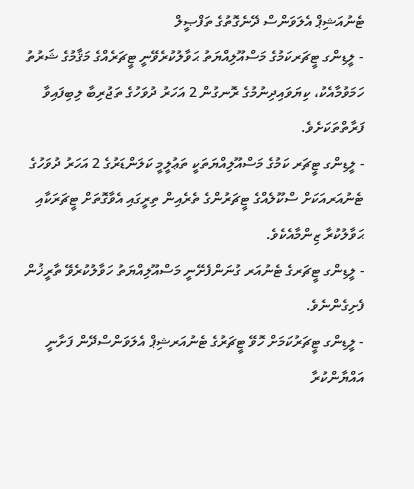ޓެނުއަޝިޕް އެލަވަންސް ދޭނެގޮތުގެ ތަފްޞީލް
- ލީޑިންގ ޓީޗަރކަމުގެ މަސްއޫލިއްޔަތު ޙަވާލުކުރެވޭނީ ޓީޗަރެއްގެ މަޤާމުގެ ޝަރުތު ހަމަވުމާއެކު، ކިޔަވައިދިނުމުގެ ރޮނގުން 2 އަހަރު ދުވަހުގެ ތަޖުރިބާ ލިބިފައިވާ ފަރާތްތަކަށެވެ.
- ލީޑިންގ ޓީޗަރ ކަމުގެ މަސްއޫލިއްޔަތަކީ ތަޢުލީމީ ކަލަންޑަރުގެ 2 އަހަރު ދުވަހުގެ ޓެނުއަރއަކަށް ސްކޫލެއްގެ ޓީޗަރުންގެ ތެރެއިން ތިރީގައި އެވާގޮތަށް ޓީޗަރަކާއި ޙަވާލުކުރާ ޒިންމާއެކެވެ.
- ލީޑިންގ ޓީޗަރގެ ޓެނުއަރ ގުނަންފެށޭނީ މަސްއޫލިއްޔަތު ހަވާލުކުރެވޭ ތާރީޚުން ފެށިގެންނެވެ.
- ލީޑިންގ ޓީޗަރުކަމަށް ހޮވޭ ޓީޗަރުގެ ޓެނުއަރޝިޕް އެލަވަންސްދޭން ފަށާނީ އައްޔާންކުރާ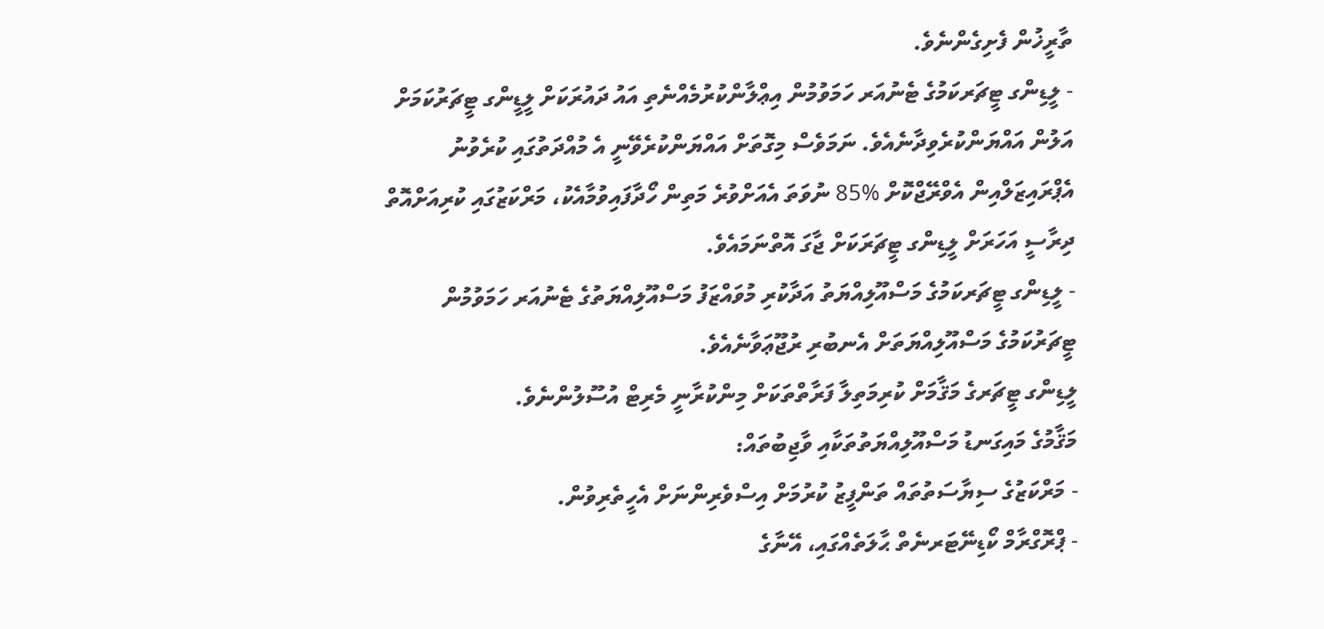ތާރީޚުން ފެށިގެންނެވެ.
- ލީޑިންގ ޓީޗަރކަމުގެ ޓެނުއަރ ހަމަވުމުން އިޢްލާންކުރުމެއްނެތި އައު ދައުރަކަށް ލީޑީންގ ޓީޗަރުކަމަށް އަލުން އައްޔަންކުރެވިދާނެއެވެ. ނަމަވެސް މިގޮތަށް އައްޔަންކުރެވޭނީ އެ މުއްދަތުގައި ކުރެވުނު އެޕްރައިޒަލްއިން އެވްރޭޖްކޮށް %85 ނުވަތަ އެއަށްވުރެ މަތިން ހޯދާފައިވުމާއެކު، މަރްކަޒުގައި ކުރިއަށްއޮތް ދިރާސީ އަހަރަށް ލީޑިންގ ޓީޗަރަކަށް ޖާގަ އޮތްނަމައެވެ.
- ލީޑިންގ ޓީޗަރކަމުގެ މަސްއޫލިއްޔަތު އަދާކުރި މުވައްޒަފު މަސްއޫލިއްޔަތުގެ ޓެނުއަރ ހަމަވުމުން ޓީޗަރުކަމުގެ މަސްއޫލިއްޔަތަށް އެނބުރި ރުޖޫޢަވާނެއެވެ.
ލީޑިންގ ޓީޗަރގެ މަޤާމަށް ކުރިމަތިލާ ފަރާތްތަކަށް މިންކުރާނީ މެރިޓް އުސޫލުންނެވެ.
މަޤާމުގެ މައިގަނޑު މަސްއޫލިއްޔަތުތަކާއި ވާޖިބުތައް:
- މަރްކަޒުގެ ސިޔާސަތުތައް ތަންފީޒު ކުރުމަށް އިސްވެރިންނަށް އެހީތެރިވުން.
- ޕްރޮގްރާމް ކޯޑިނޭޓަރނެތް ޙާލަތެއްގައި، އޭނާގެ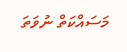މަސައްކަތް ނުވަތަ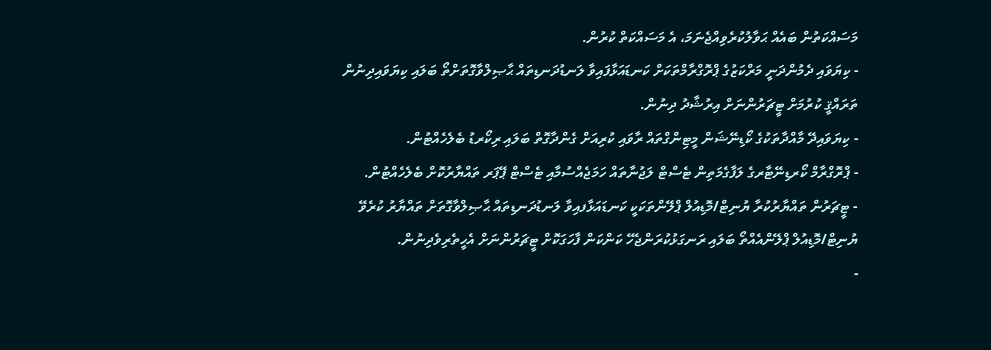މަސައްކަތުން ބައެއް ޙަވާލުކުރެވިއްޖެނަމަ، އެ މަސައްކަތް ކުރުން.
- ކިޔަވައި ދެމުންދަނީ މަރްކަޒުގެ ޕްރޮގްރާމްތަކަށް ކަނޑައަޅާފައިވާ ލަނޑުދަނޑިތައް ޙާޞިލްވާގޮތަށްތޯ ބަލައި ކިޔަވައިދިނުން ތަރައްޤީ ކުރުމަށް ޓީޗަރުންނަށް އިރުޝާދު ދިނުން.
- ކިޔަވައިދޭ މާއްދާތަކުގެ ކޯޑިނޭޝަން މީޓިންގްތައް ރާވައި ކުރިއަށް ގެންދާގޮތް ބަލައި ރިކޯރޑު ބެލެހެއްޓުން.
- ޕްރޮގްރާމް ކޯރޑިނޭޓާރގެ ލަފާގެމަތިން ޓެސްޓް ލަޖުނާތައް ހަމަޖެއްސުމާއި ޓެސްޓް ޕޭޕަރ ތައްޔާރުކޮށް ބެލެހެއްޓުން.
- ޓީޗަރުން ތައްޔާރުކުރާ ޔުނިޓް/މޮޑިއުލް ޕްލޭންތަކަކީ ކަނޑައަޅާފއިވާ ލަނޑުދަނޑިތައް ޙާޞިލްވާގޮތަށް ތައްޔާރު ކުރެވޭ ޔުނިޓް/މޮޑިއުލް ޕްލޭންއެއްތޯ ބަލައި ރަނގަޅުކުރަންޖެހޭ ކަންކަން ފާހަގަކޮށް ޓީޗަރުންނަށް އެހީތެރިވެދިނުން.
-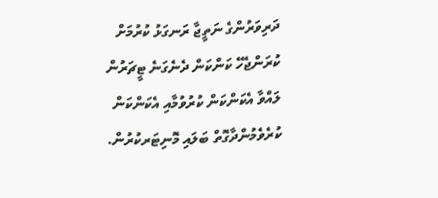ދަރިވަރުންގެ ނަތީޖާ ރަނގަޅު ކުރުމަށް ކުރަންޖެހޭ ކަންކަން ދެނެގަނެ ޓީޗަރުން ލައްވާ އެކަންކަން ކުރުވުމާއި އެކަންކަން ކުރެވެމުންދާގޮތް ބަލައި މޮނިޓަރކުރުން.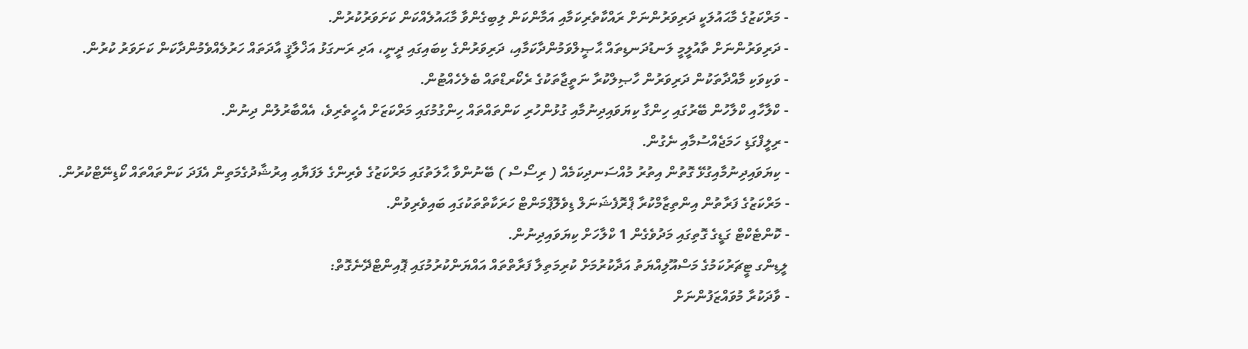- މަރްކަޒުގެ މާޙައުލަކީ ދަރިވަރުންނަށް ރައްކާތެރިކަމާއި އަމާންކަން ލިބިގެންވާ މާޙައުލެއްކަން ކަށަވަރުކުރުން.
- ދަރިވަރުންނަށް ތާއުލީމީ ލަނޑުދަނޑިތައް ޙާޞީލްވަމުންދާކަމާއި، ދަރިވަރުންގެ ކިބައިގައި ދީނީ، އަދި ރަނގަޅު އަޚްލާޤީ އާދަތައް ހަރުލެއްވެމުންދާކަން ކަށަވަރު ކުރުން.
- ވަކިވަކި މާއްދާތަކުން ދަރިވަރުން ހާޞިލްކުރާ ނަތީޖާތަކުގެ ރެކޯރޑްތައް ބެލެހެއްޓުން.
- ކްލާހާއި ކްލާހުން ބޭރުގައި ހިންގާ ކިޔަވައިދިނުމާއި ގުޅުންހުރި ކަންތައްތައް ހިންގުމުގައި މަރްކަޒަށް އެހީތެރިވެ، އެއްބާރުލުން ދިނުން.
- ރިލީފްގަޑި ހަމަޖެއްސުމާއި ނެގުން.
- ކިޔަވައިދިނުމާއިގުޅޭ ގޮތުން އިތުރު މުއްސަނދިކަމެއް ( ރިސޯސް ) ބޭނުންވާ ޙާލަތުގައި މަރްކަޒުގެ ވެރިންގެ ލަފަޔާއި އިރުޝާދުގެމަތިން އެފަދަ ކަންތައްތައް ކޯޑިނޭޓްކުރުން.
- މަރްކަޒުގެ ފަރާތުން އިންތިޒާމްކުރާ ޕްރޮފެޝަނަލް ޑިވެލޮޕްމަންޓް ހަރަކާތްތަކުގައި ބައިވެރިވުން.
- ކޮންޓެކްޓް ގަޑީގެ ގޮތިގައި މަދުވެގެން 1 ކްލާހަށް ކިޔަވައިދިނުން.
ލީޑިންގ ޓީޗަރުކަމުގެ މަސްއޫލިއްޔަތު އަދާކުރުމަށް ކުރިމަތިލާ ފަރާތްތައް އައްޔަންކުރުމުގައި ޕޮއިންޓްދޭނެގޮތް:
- ވާދަކުރާ މުވައްޒަފުންނަށް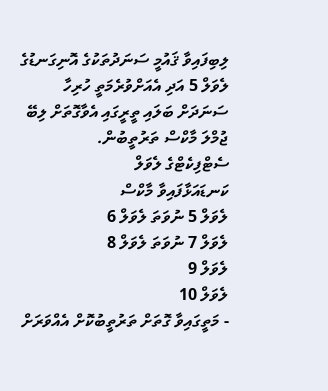ލިބިފައިވާ ޤައުމީ ސަނަދުތަކުގެ އޮނިގަނޑުގެ ލެވަލް 5 އަދި އެއަށްވުރެމަތީ ހުރިހާ ސަނަދަށް ބަލައި ތީރީގައި އެވާގޮތަށް ލިބޭ ޖުމްލަ މާކްސް ތަރުތީބުން.
ސެޓްފިކެޓްގެ ލެވަލް
ކަނޑައަޅާފައިވާ މާކްސް
ލެވަލް 5 ނުވަތަ ލެވަލް 6
ލެވަލް 7 ނުވަތަ ލެވަލް 8
ލެވަލް 9
ލެވަލް 10
- މަތީގައިވާ ގޮތަށް ތަރުތީބުކޮށް އެއްވަރަށް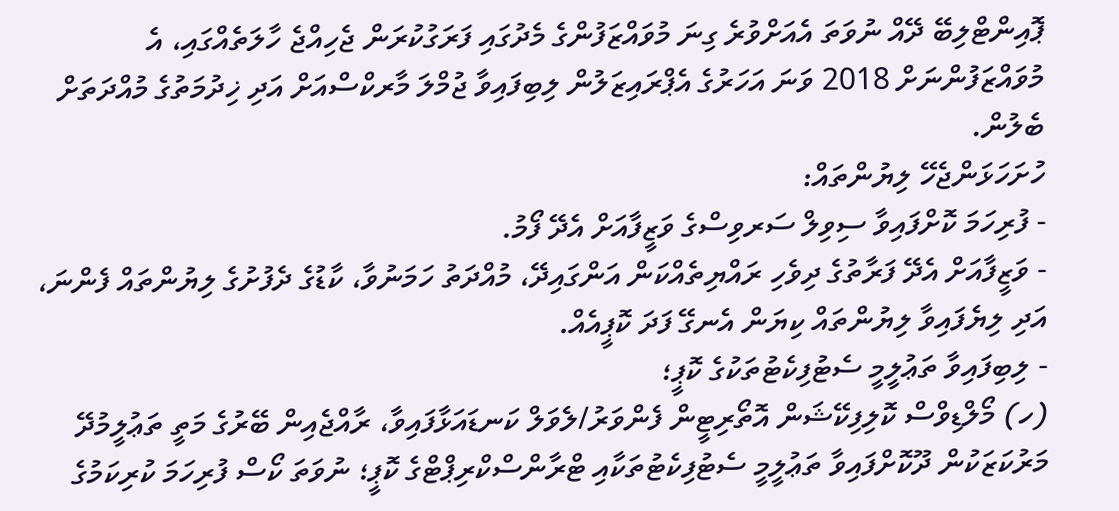ޕޮއިންޓްލިބޭ ދޭއް ނުވަތަ އެއަށްވުރެ ގިނަ މުވައްޒަފުންގެ މެދުގައި ފަރަގުކުރަން ޖެހިއްޖެ ހާލަތެއްގައި، އެ މުވައްޒަފުންނަށް 2018 ވަނަ އަހަރުގެ އެޕްރައިޒަލުން ލިބިފައިވާ ޖުމްލަ މާރކްސްއަށް އަދި ޚިދުމަތުގެ މުއްދަތަށް ބެލުން.
ހުށަހަޅަންޖެހޭ ލިޔުންތައް:
- ފުރިހަމަ ކޮށްފައިވާ ސިވިލް ސަރވިސްގެ ވަޒީފާއަށް އެދޭ ފޯމު.
- ވަޒީފާއަށް އެދޭ ފަރާތުގެ ދިވެހި ރައްޔިތެއްކަން އަންގައިދޭ، މުއްދަތު ހަމަނުވާ، ކާޑުގެ ދެފުށުގެ ލިޔުންތައް ފެންނަ، އަދި ލިޔެފައިވާ ލިޔުންތައް ކިޔަން އެނގޭ ފަދަ ކޮޕީއެއް.
- ލިބިފައިވާ ތަޢުލީމީ ސެޓުފިކެޓުތަކުގެ ކޮޕީ؛
(ހ) މޯލްޑިވްސް ކޮލިފިކޭޝަން އޮތޯރިޓީން ފެންވަރު/ލެވަލް ކަނޑައަޅާފައިވާ، ރާއްޖެއިން ބޭރުގެ މަތީ ތަޢުލީމުދޭ މަރުކަޒަކުން ދޫކޮށްފައިވާ ތަޢުލީމީ ސެޓުފިކެޓުތަކާއި ޓްރާންސްކްރިޕްޓްގެ ކޮޕީ؛ ނުވަތަ ކޯސް ފުރިހަމަ ކުރިކަމުގެ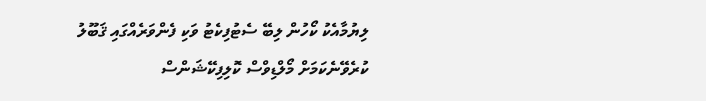ލިޔުމާއެކު ކޯހުން ލިބޭ ސެޓުފިކެޓު ވަކި ފެންވަރެއްގައި ޤަބޫލު ކުރެވޭނެކަމަށް މޯލްޑިވްސް ކޮލިފިކޭޝަންސް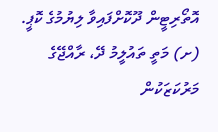އޮތޯރިޓީން ދޫކޮށްފައިވާ ލިޔުމުގެ ކޮޕީ.
(ށ) މަތީ ތައުލީމު ދޭ، ރާއްޖޭގެ މަރުކަޒަކުން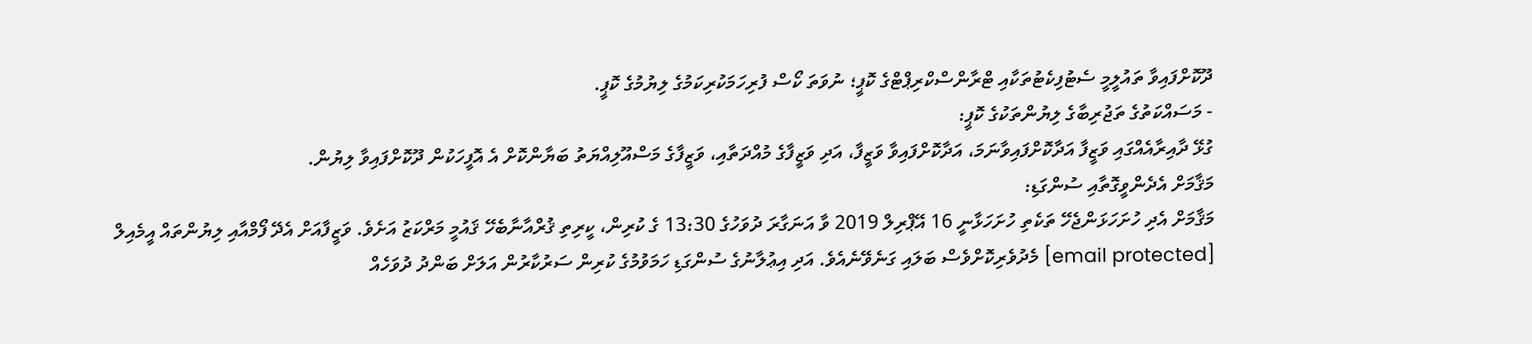ދޫކޮށްފައިވާ ތައުލީމީ ސެޓުފިކެޓުތަކާއި ޓްރާންސްކްރިޕްޓްގެ ކޮޕީ؛ ނުވަތަ ކޯސް ފުރިހަމަކުރިކަމުގެ ލިޔުމުގެ ކޮޕީ.
- މަސައްކަތުގެ ތަޖުރިބާގެ ލިޔުންތަކުގެ ކޮޕީ:
ގުޅޭ ދާއިރާއެއްގައި ވަޒީފާ އަދާކޮށްފައިވާނަމަ، އަދާކޮށްފައިވާ ވަޒީފާ، އަދި ވަޒީފާގެ މުއްދަތާއި، ވަޒީފާގެ މަސްއޫލިއްޔަތު ބަޔާންކޮށް އެ އޮފީހަކުން ދޫކޮށްފައިވާ ލިޔުން.
މަޤާމަށް އެދެންވީގޮތާއި ސުންގަޑި:
މަޤާމަށް އެދި ހުށަހަޅަންޖެހޭ ތަކެތި ހުށަހަޅާނީ 16 އޭޕްރިލް 2019 ވާ އަނަގާރަ ދުވަހުގެ 13:30 ގެ ކުރިން، ކީރިތި ޤުރްއާނާބެހޭ ޤައުމީ މަރްކަޒު އަށެވެ. ވަޒީފާއަށް އެދޭ ފޯމްއާއި ލިޔުންތައް އީމެއިލް [email protected] މެދުވެރިކޮށްވެސް ބަލައި ގަނެވޭނެއެވެ. އަދި އިޢުލާނުގެ ސުންގަޑި ހަމަވުމުގެ ކުރިން ސަރުކާރުން އަލަށް ބަންދު ދުވަހެއް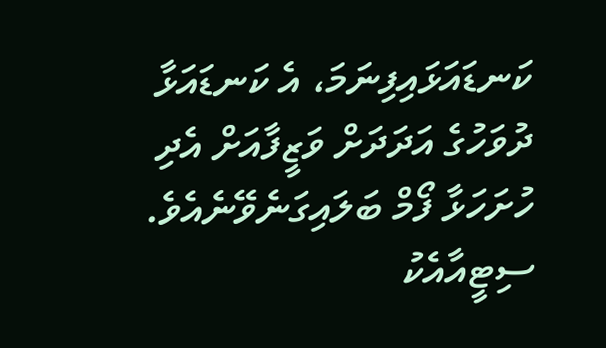ކަނޑައަޅައިފިނަމަ، އެ ކަނޑައަޅާ ދުވަހުގެ އަދަދަށް ވަޒީފާއަށް އެދި ހުށަހަޅާ ފޯމް ބަލައިގަނެވޭނެއެވެ. ސިޓީއާއެކު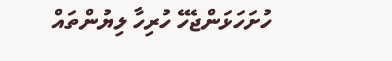ހުށަހަޅަންޖެހޭ ހުރިހާ ލިޔުންތައް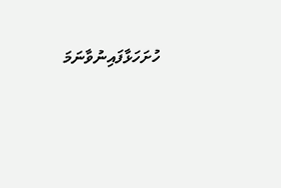ހުށަހަޅާފައިނުވާނަމަ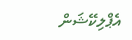އެޕްލިކޭޝަން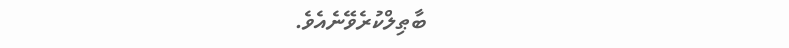ބާޠިލްކުރެވޭނެއެވެ.